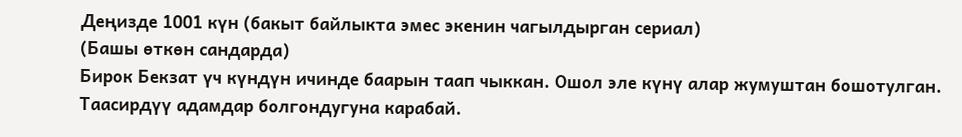Деңизде 1001 күн (бакыт байлыкта эмес экенин чагылдырган сериал)
(Башы өткөн сандарда)
Бирок Бекзат үч күндүн ичинде баарын таап чыккан. Ошол эле күнү алар жумуштан бошотулган. Таасирдүү адамдар болгондугуна карабай.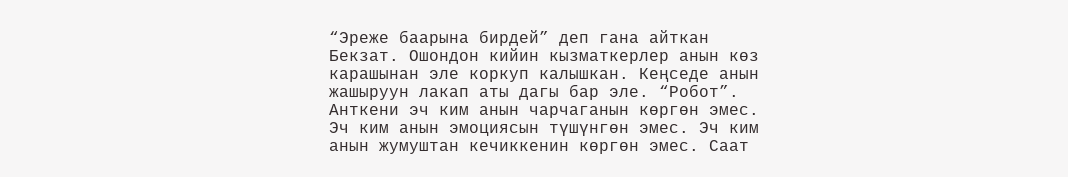“Эреже баарына бирдей” деп гана айткан Бекзат. Ошондон кийин кызматкерлер анын көз карашынан эле коркуп калышкан. Кеңседе анын жашыруун лакап аты дагы бар эле. “Робот”. Анткени эч ким анын чарчаганын көргөн эмес. Эч ким анын эмоциясын түшүнгөн эмес. Эч ким анын жумуштан кечиккенин көргөн эмес. Саат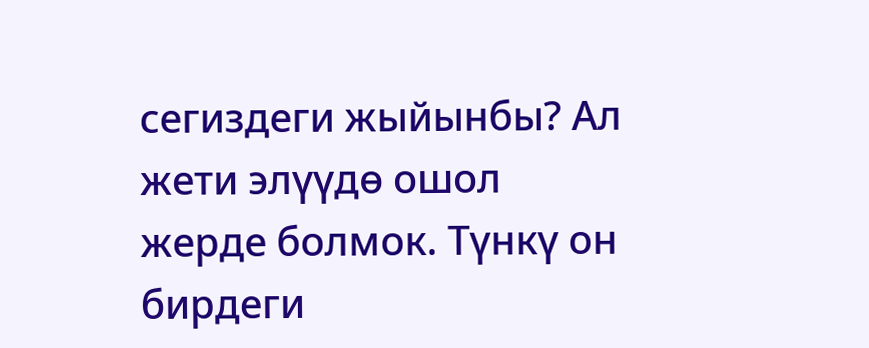сегиздеги жыйынбы? Ал жети элүүдө ошол жерде болмок. Түнкү он бирдеги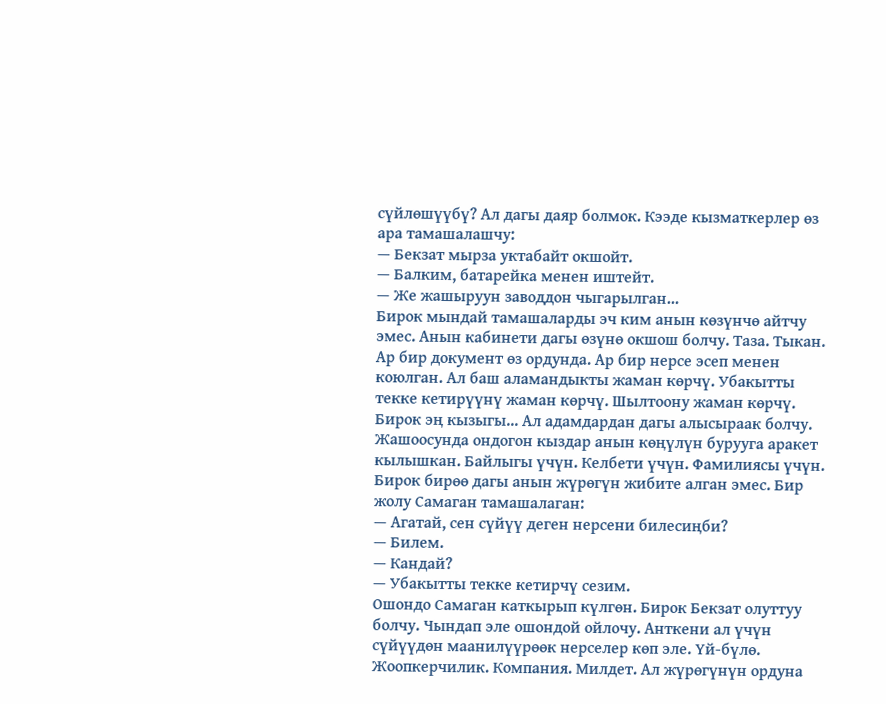сүйлөшүүбү? Ал дагы даяр болмок. Кээде кызматкерлер өз ара тамашалашчу:
— Бекзат мырза уктабайт окшойт.
— Балким, батарейка менен иштейт.
— Же жашыруун заводдон чыгарылган...
Бирок мындай тамашаларды эч ким анын көзүнчө айтчу эмес. Анын кабинети дагы өзүнө окшош болчу. Таза. Тыкан. Ар бир документ өз ордунда. Ар бир нерсе эсеп менен коюлган. Ал баш аламандыкты жаман көрчү. Убакытты текке кетирүүнү жаман көрчү. Шылтоону жаман көрчү. Бирок эң кызыгы... Ал адамдардан дагы алысыраак болчу. Жашоосунда ондогон кыздар анын көңүлүн бурууга аракет кылышкан. Байлыгы үчүн. Келбети үчүн. Фамилиясы үчүн. Бирок бирөө дагы анын жүрөгүн жибите алган эмес. Бир жолу Самаган тамашалаган:
— Агатай, сен сүйүү деген нерсени билесиңби?
— Билем.
— Кандай?
— Убакытты текке кетирчү сезим.
Ошондо Самаган каткырып күлгөн. Бирок Бекзат олуттуу болчу. Чындап эле ошондой ойлочу. Анткени ал үчүн сүйүүдөн маанилүүрөөк нерселер көп эле. Үй-бүлө. Жоопкерчилик. Компания. Милдет. Ал жүрөгүнүн ордуна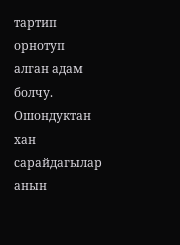тартип орнотуп алган адам болчу. Ошондуктан хан сарайдагылар анын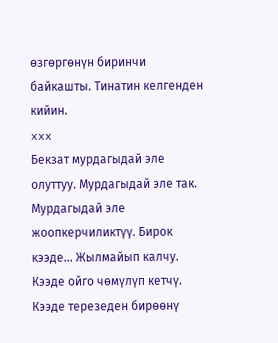өзгөргөнүн биринчи байкашты. Тинатин келгенден кийин.
xxx
Бекзат мурдагыдай эле олуттуу. Мурдагыдай эле так. Мурдагыдай эле жоопкерчиликтүү. Бирок кээде... Жылмайып калчу. Кээде ойго чөмүлүп кетчү. Кээде терезеден бирөөнү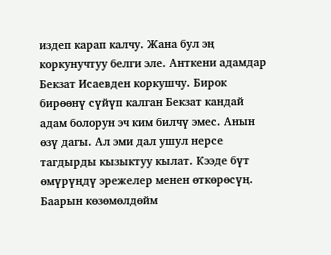издеп карап калчу. Жана бул эң коркунучтуу белги эле. Анткени адамдар Бекзат Исаевден коркушчу. Бирок бирөөнү сүйүп калган Бекзат кандай адам болорун эч ким билчү эмес. Анын өзү дагы. Ал эми дал ушул нерсе тагдырды кызыктуу кылат. Кээде бүт өмүрүңдү эрежелер менен өткөрөсүң. Баарын көзөмөлдөйм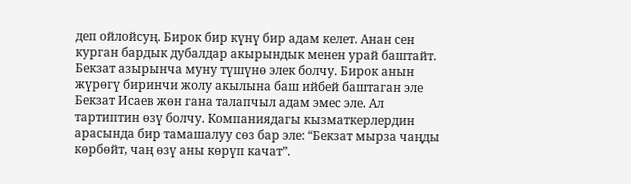деп ойлойсуң. Бирок бир күнү бир адам келет. Анан сен курган бардык дубалдар акырындык менен урай баштайт. Бекзат азырынча муну түшүнө элек болчу. Бирок анын жүрөгү биринчи жолу акылына баш ийбей баштаган эле Бекзат Исаев жөн гана талапчыл адам эмес эле. Ал тартиптин өзү болчу. Компаниядагы кызматкерлердин арасында бир тамашалуу сөз бар эле: “Бекзат мырза чаңды көрбөйт, чаң өзү аны көрүп качат”.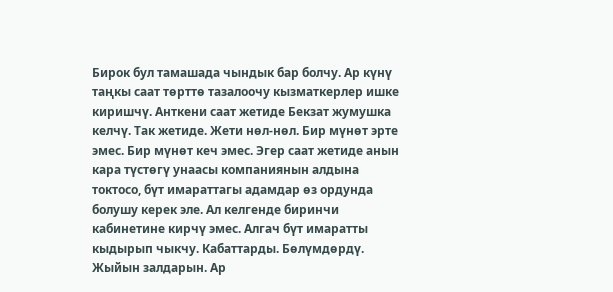Бирок бул тамашада чындык бар болчу. Ар күнү таңкы саат төрттө тазалоочу кызматкерлер ишке киришчү. Анткени саат жетиде Бекзат жумушка келчү. Так жетиде. Жети нөл-нөл. Бир мүнөт эрте эмес. Бир мүнөт кеч эмес. Эгер саат жетиде анын кара түстөгү унаасы компаниянын алдына токтосо, бүт имараттагы адамдар өз ордунда болушу керек эле. Ал келгенде биринчи кабинетине кирчү эмес. Алгач бүт имаратты кыдырып чыкчу. Кабаттарды. Бөлүмдөрдү. Жыйын залдарын. Ар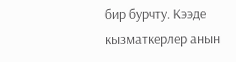бир бурчту. Кээде кызматкерлер анын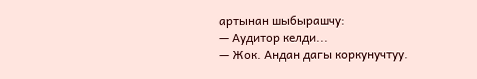артынан шыбырашчу:
— Аудитор келди...
— Жок. Андан дагы коркунучтуу.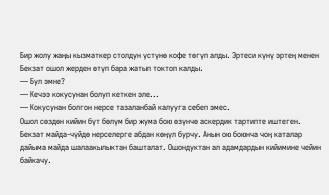Бир жолу жаңы кызматкер столдун үстүнө кофе төгүп алды. Эртеси күнү эртең менен Бекзат ошол жерден өтүп бара жатып токтоп калды.
— Бул эмне?
— Кечээ кокусунан болуп кеткен эле...
— Кокусунан болгон нерсе тазаланбай калууга себеп эмес.
Ошол сөздөн кийин бүт бөлүм бир жума бою өзүнчө аскердик тартипте иштеген. Бекзат майда-чүйдө нерселерге абдан көңүл бурчу. Анын ою боюнча чоң каталар дайыма майда шалаакылыктан башталат. Ошондуктан ал адамдардын кийимине чейин байкачу.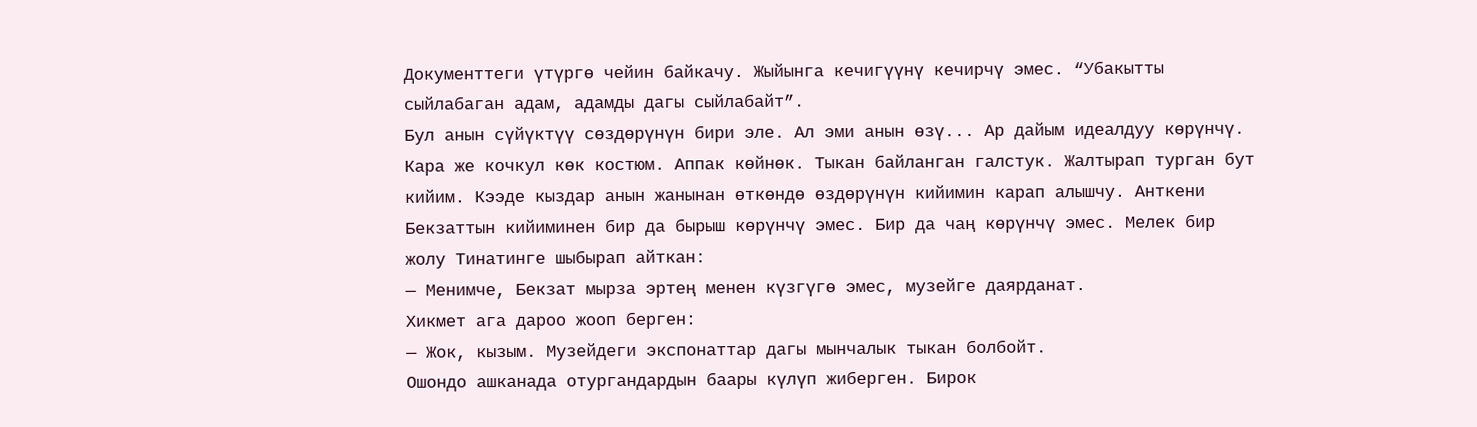Документтеги үтүргө чейин байкачу. Жыйынга кечигүүнү кечирчү эмес. “Убакытты сыйлабаган адам, адамды дагы сыйлабайт”.
Бул анын сүйүктүү сөздөрүнүн бири эле. Ал эми анын өзү... Ар дайым идеалдуу көрүнчү. Кара же кочкул көк костюм. Аппак көйнөк. Тыкан байланган галстук. Жалтырап турган бут кийим. Кээде кыздар анын жанынан өткөндө өздөрүнүн кийимин карап алышчу. Анткени Бекзаттын кийиминен бир да бырыш көрүнчү эмес. Бир да чаң көрүнчү эмес. Мелек бир жолу Тинатинге шыбырап айткан:
— Менимче, Бекзат мырза эртең менен күзгүгө эмес, музейге даярданат.
Хикмет ага дароо жооп берген:
— Жок, кызым. Музейдеги экспонаттар дагы мынчалык тыкан болбойт.
Ошондо ашканада отургандардын баары күлүп жиберген. Бирок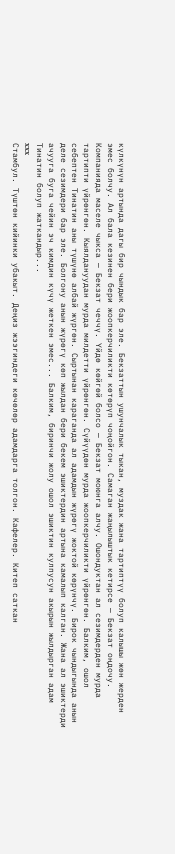күлкүнүн артында дагы бир чындык бар эле. Бекзаттын ушунчалык тыкан, муздак жана тартиптүү болуп калышы жөн жерден эмес болчу. Ал бала кезинен бери жоопкерчиликти көтөрүп чоңойгон. Самаган жаңылыштык кетирсе — Бекзат оңдочу. Компанияда маселе чыкса — Бекзат чеччү. Үйдө көйгөй болсо — Бекзат моюнга алчу. Ошондуктан ал сезимдерден мурда тартипти үйрөнгөн. Кыялдануудан мурда милдетти үйрөнгөн. Сүйүүдөн мурда жоопкерчиликти үйрөнгөн. Балким, ошол себептен Тинатин аны түшүнө албай жүргөн. Сыртынан караганда ал адамдын жүрөгү жоктой көрүнчү. Бирок чындыгында анын деле сезимдери бар эле. Болгону анын жүрөгү көп жылдан бери бекем эшиктердин артына камалып калган. Жана ал эшиктерди ачууга буга чейин эч кимдин күчү жеткен эмес... Балким, биринчи жолу ошол эшиктин кулпусун акырын жылдырган адам Тинатин болуп жаткандыр...
xxx
Стамбул. Түштөн кийинки убакыт. Деңиз жээгиндеги көчөлөр адамдарга толгон. Кафелер. Китеп саткан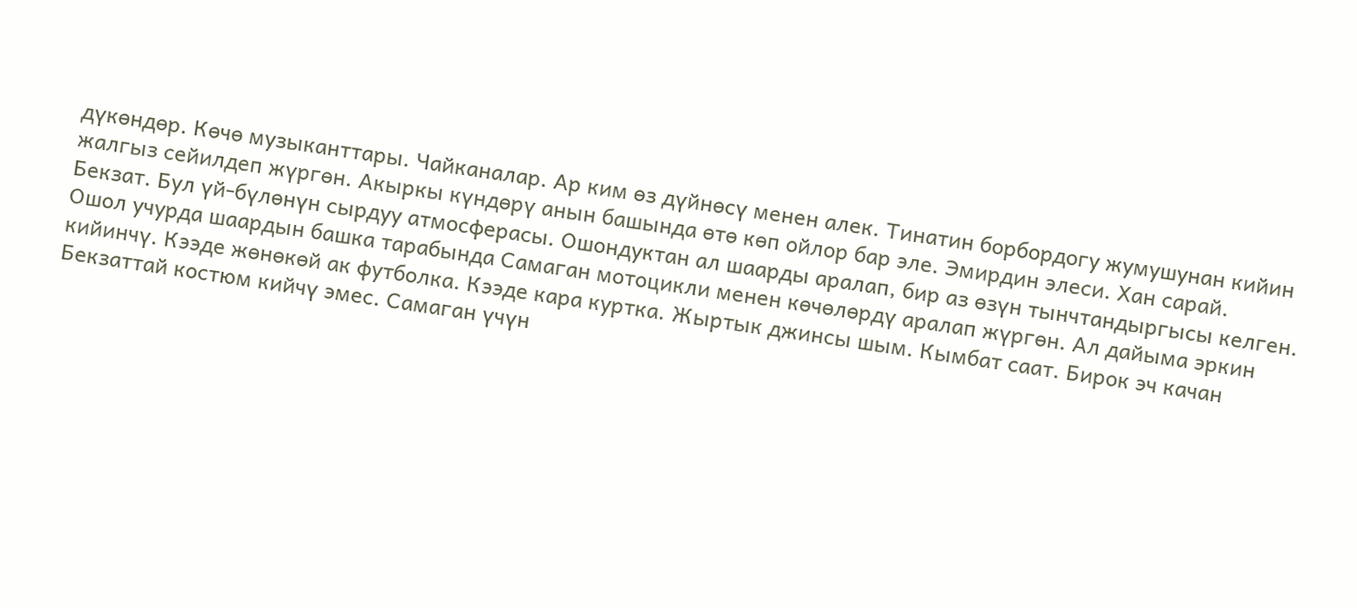дүкөндөр. Көчө музыканттары. Чайканалар. Ар ким өз дүйнөсү менен алек. Тинатин борбордогу жумушунан кийин жалгыз сейилдеп жүргөн. Акыркы күндөрү анын башында өтө көп ойлор бар эле. Эмирдин элеси. Хан сарай. Бекзат. Бул үй-бүлөнүн сырдуу атмосферасы. Ошондуктан ал шаарды аралап, бир аз өзүн тынчтандыргысы келген. Ошол учурда шаардын башка тарабында Самаган мотоцикли менен көчөлөрдү аралап жүргөн. Ал дайыма эркин кийинчү. Кээде жөнөкөй ак футболка. Кээде кара куртка. Жыртык джинсы шым. Кымбат саат. Бирок эч качан Бекзаттай костюм кийчү эмес. Самаган үчүн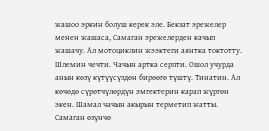жашоо эркин болуш керек эле. Бекзат эрежелер менен жашаса, Самаган эрежелерден качып жашачу. Ал мотоциклин жээктеги аянтка токтотту. Шлемин чечти. Чачын артка серпти. Ошол учурда анын көзү күтүүсүздөн бирөөгө түштү. Тинатин. Ал көчөдө сүрөтчүлөрдүн эмгектерин карап жүргөн экен. Шамал чачын акырын терметип жатты. Самаган өзүнчө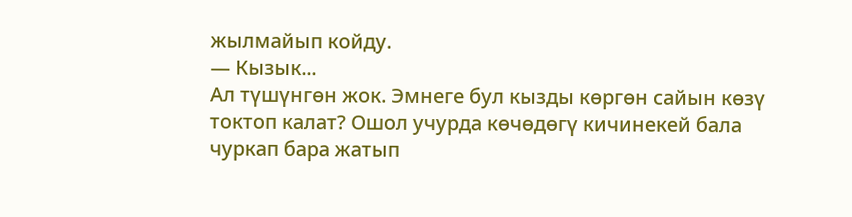жылмайып койду.
— Кызык...
Ал түшүнгөн жок. Эмнеге бул кызды көргөн сайын көзү токтоп калат? Ошол учурда көчөдөгү кичинекей бала чуркап бара жатып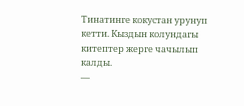Тинатинге кокустан урунуп кетти. Кыздын колундагы китептер жерге чачылып калды.
—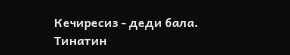Кечиресиз - деди бала.
Тинатин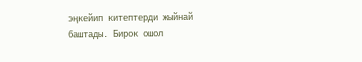эңкейип китептерди жыйнай баштады. Бирок ошол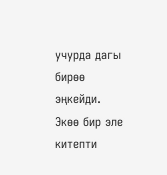учурда дагы бирөө эңкейди. Экөө бир эле китепти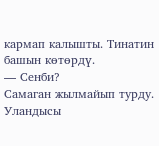кармап калышты. Тинатин башын көтөрдү.
— Сенби?
Самаган жылмайып турду.
Уландысы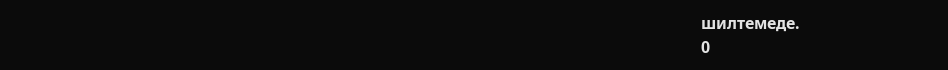шилтемеде.
0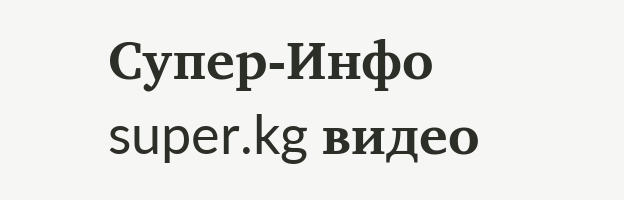Супер-Инфо
super.kg видео